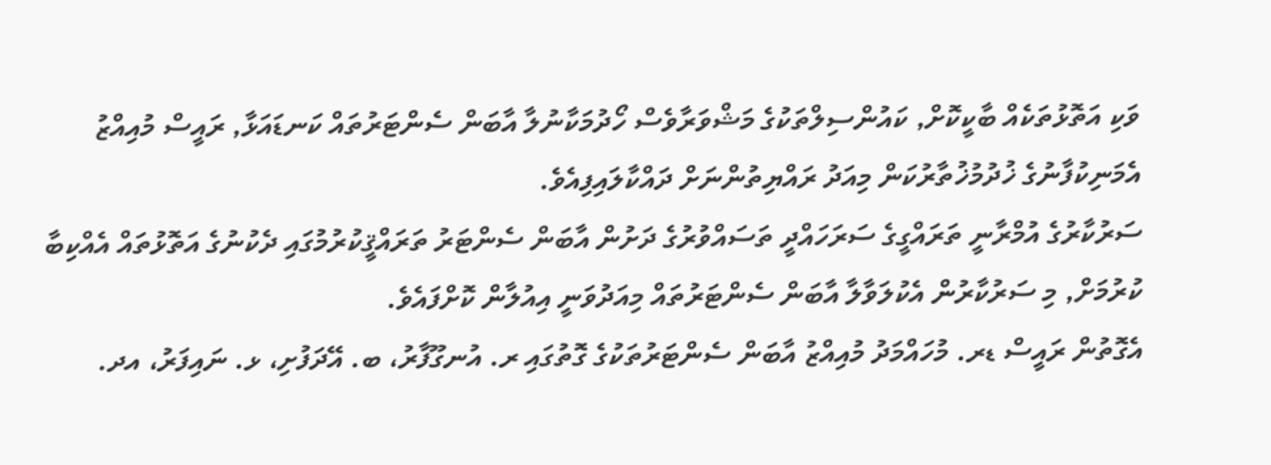ވަކި އަތޮޅުތަކެއް ބާކީކޮށް, ކައުންސިލްތަކުގެ މަޝްވަރާވެސް ހޯދުމަކާނުލާ އާބަން ސެންޓަރުތައް ކަނޑައަޅާ, ރައީސް މުއިއްޒު އެމަނިކުފާނުގެ ޚުދުމުޚުތާރުކަން މިއަދު ރައްޔިތުންނަށް ދައްކާލައިފިއެވެ.
ސަރުކާރުގެ އުމްރާނީ ތަރައްގީގެ ސަރަހައްދީ ތަސައްވުރުގެ ދަށުން އާބަން ސެންޓަރު ތަރައްޤީކުރުމުގައި ދެކުނުގެ އަތޮޅުތައް އެއްކިބާ ކުރުމަށް, މި ސަރުކާރުން އެކުލަވާލާ އާބަން ސެންޓަރުތައް މިއަދުވަނީ އިއުލާން ކޮށްފައެވެ.
އެގޮތުން ރައީސް ޑރ. މުހައްމަދު މުއިއްޒު އާބަން ސެންޓަރުތަކުގެ ގޮތުގައި ރ. އުނގޫފާރު، ބ. އޭދަފުށި، ޅ. ނައިފަރު، އދ.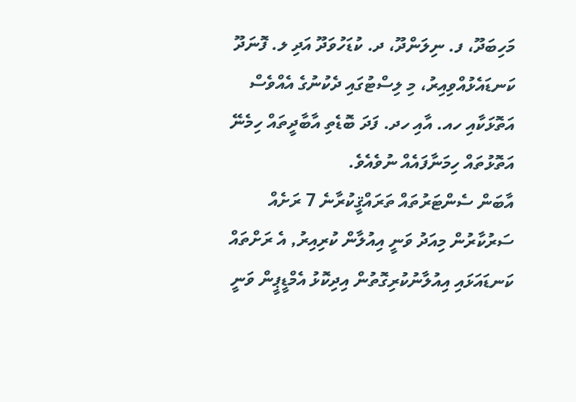މަހިބަދޫ، ފ. ނިލަންދޫ، ދ. ކުޑަހުވަދޫ އަދި ލ. ފޮނަދޫ ކަނޑައެޅުއްވިއިރު، މި ލިސްޓުގައި ދެކުނުގެ އެއްވެސް އަތޮޅަކާއި ހއ. އާއި ހދ. ފަދަ ބޮޑެތި އާބާދީތައް ހިމެނޭ އަތޮޅުތައް ހިމަނާފައެއް ނުވެއެވެ.
އާބަން ސެންޓަރުތައް ތަރައްޤީކުރާނެ 7 ރަށެއް ސަރުކާރުން މިއަދު ވަނީ އިއުލާން ކުރިއިރު, އެ ރަށްތައް ކަނޑައަޅައި އިއުލާނުކުރިގޮތުން އިދިކޮޅު އެމްޑީޕީން ވަނީ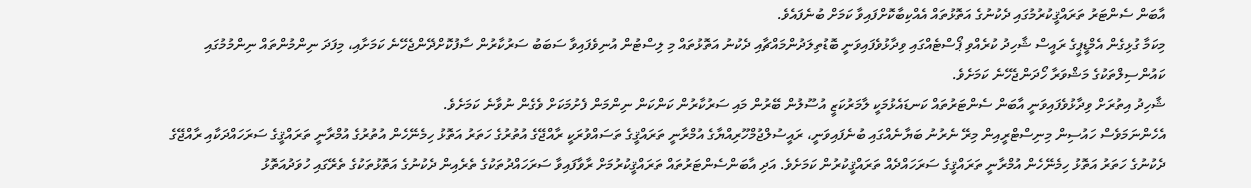އާބަން ސެންޓަރު ތަރައްޤީކުރުމުގައި ދެކުނުގެ އަތޮޅުތައް އެއްކިބާކޮށްފައިވާ ކަމަށް ބުނެފައެވެ.
މިކަމާ ގުޅިގެން އެމްޑީޕީގެ ރައީސް ޝާހިދު ކުރެއްވި ޕޯސްޓެއްގައި ވިދާޅުވެފައިވަނީ ބޮޑުތިލަދުންމައްޗާއި ދެކުނު އަތޮޅުތައް މި ލިސްޓުން އުނިވެފައިވާ ސަބަބު ސަރުކާރުން ސާފުކޮށްދޭންޖެހޭނެ ކަމަށާއި، މިފަދަ ނިންމުންތައް ނިންމުމުގައި ކައުންސިލްތަކުގެ މަޝްވަރާ ހޯދަންޖެހޭނެ ކަމަށެވެ.
ޝާހިދު އިތުރަށް ވިދާޅުވެފައިވަނީ އާބަން ސެންޓަރުތައް ކަނޑައެޅުމަކީ ލާމަރުކަޒީ އުސޫލުން ބޭރުން މައި ސަރުކާރުން ކަންކަން ނިންމަން ފެށުމަކަށް ވެގެން ނުވާނެ ކަމަށެވެ.
އެހެންނަމަވެސް ހައުސިން މިނިސްޓްރީއިން މިރޭ ނެރުނު ބަޔާނެއްގައި ބުނެފައިވަނީ، ރައީސުލްޖުމްހޫރިއްޔާގެ އުމްރާނީ ތަރައްޤީގެ ތަސައްވުރަކީ ރާއްޖޭގެ އުތުރުގެ ހަތަރު އަތޮޅު ހިމެނޭހެން އުތުރުގެ އުމްރާނީ ތަރައްޤީގެ ސަރަހައްދަކާއި ރާއްޖޭގެ ދެކުނުގެ ހަތަރު އަތޮޅު ހިމެނޭހެން އުމްރާނީ ތަރައްޤީގެ ސަރަހައްދެއް ތަރައްޤީކުރުން ކަމަށެވެ. އަދި އާބަންސެންޓަރުތައް ތަރައްޤީކުރުމަށް ރާވާފައިވާ ސަރަހައްދުތަކުގެ ތެރެއިން ދެކުނުގެ އަތޮޅުތަކުގެ ތެރޭގައި ހުވަދުއަތޮޅު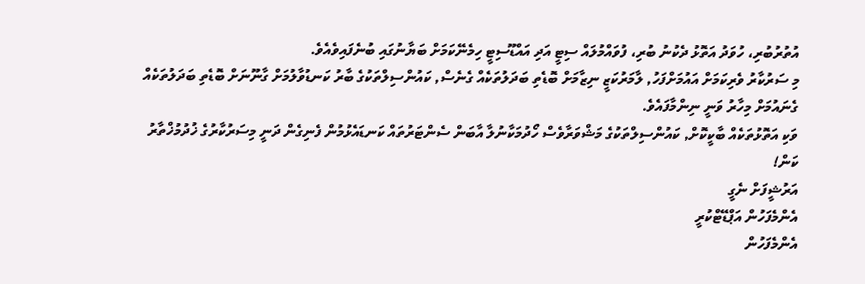އުތުރުބުރި، ހުވަދު އަތޮޅު ދެކުނު ބުރި، ފުވައްމުލައް ސިޓީ އަދި އައްޑޫސިޓީ ހިމެނޭކަމަށް ބަޔާނުގައި ބުނެފައިވެއެވެ.
މި ސަރުކާރު ވެރިކަމަށް އައުމަށްފަހު, ލާމަރުކަޒީ ނިޒާމަށް ބޮޑެތި ބަދަލުތަކެއް ގެނެސް, ކައުންސިލްތަކުގެ ބާރު ކަނޑުވާލުމަށް ގާނޫނަށް ބޮޑެތި ބަދަލުތަކެއް ގެނައުމަށް މިހާރު ވަނީ ނިންމާފައެވެ.
ވަކި އަތޮޅުތަކެއް ބާކީކޮށް, ކައުންސިލްތަކުގެ މަޝްވަރާވެސް ހޯދުމަކާނުލާ އާބަން ސެންޓަރުތައް ކަނޑައެޅުމުން ފެނިގެން ދަނީ މިސަރުކާރުގެ ޚުދުމުޚްތާރު ކަން!
އަރުޝީފަށް ނެގީ
އެންމެފަހުން އަޕްޑޭޓްކުރީ
އެންމެފަހުން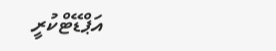އަޕްޑޭޓްކުރީ